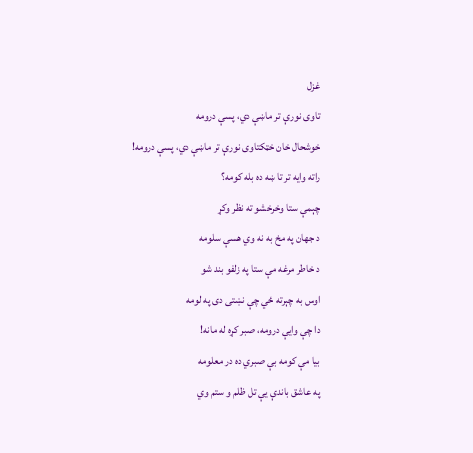غزل
تاوی نورې تر ماښې دي، پسې درومه
خوشحال خان خټکتاوی نورې تر ماښې دي، پسې درومه!
راته وايه تر تا ښه ده بله کومه؟
چېمې ستا وخرخشو ته نظر وکړ
د جهان په مخ به نه وي هسې سلومه
د خاطر مرغه مې ستا په زلفو بند شو
اوس به چېرته ځي چې نښتی دی په لومه
دا چې وايې درومه، صبر کړه له مانه!
بيا مې کومه بې صبري ده در معلومه
په عاشق باندې يې تل ظلم و ستم وي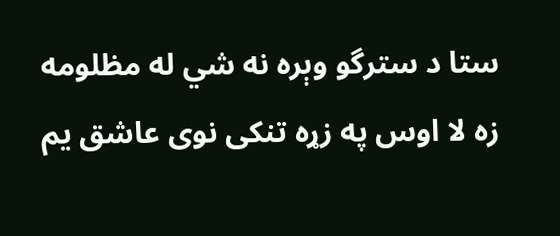ستا د سترگو وېره نه شي له مظلومه
زه لا اوس په زړه تنکی نوی عاشق يم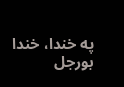په خندا، خندا بورجل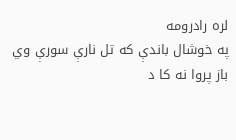لره رادرومه
په خوشال باندې که تل نارې سورې وي
باز پروا نه کا د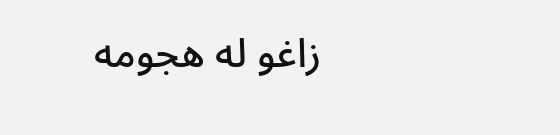زاغو له هجومه